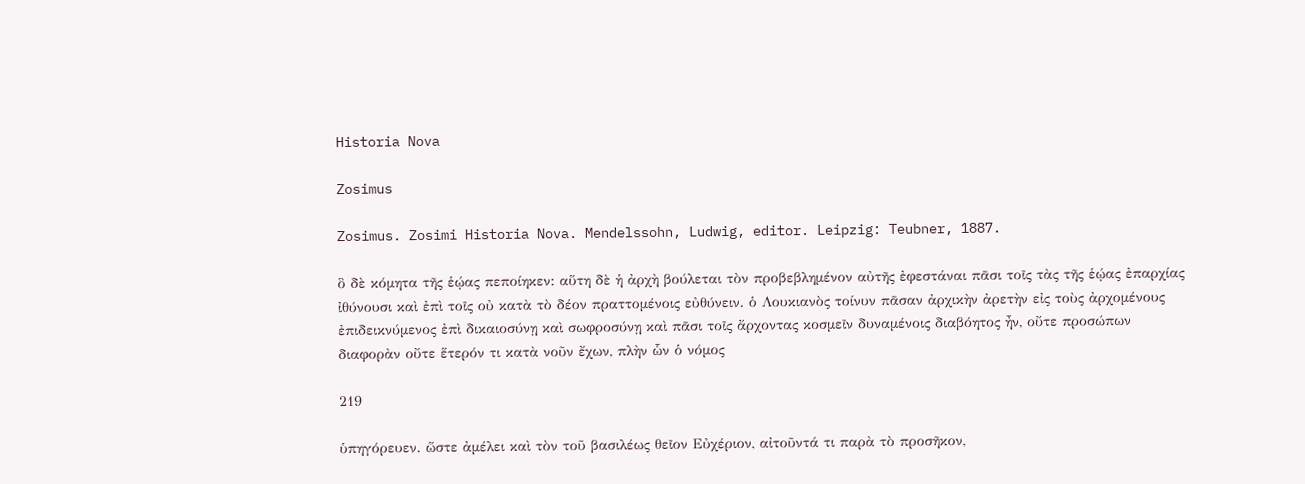Historia Nova

Zosimus

Zosimus. Zosimi Historia Nova. Mendelssohn, Ludwig, editor. Leipzig: Teubner, 1887.

ὃ δὲ κόμητα τῆς ἑῴας πεποίηκεν: αὕτη δὲ ἡ ἀρχὴ βούλεται τὸν προβεβλημένον αὐτῆς ἐφεστάναι πᾶσι τοῖς τὰς τῆς ἑῴας ἐπαρχίας ἰθύνουσι καὶ ἐπὶ τοῖς οὐ κατὰ τὸ δέον πραττομένοις εὐθύνειν. ὁ Λουκιανὸς τοίνυν πᾶσαν ἀρχικὴν ἀρετὴν εἰς τοὺς ἀρχομένους ἐπιδεικνύμενος ἐπὶ δικαιοσύνῃ καὶ σωφροσύνῃ καὶ πᾶσι τοῖς ἄρχοντας κοσμεῖν δυναμένοις διαβόητος ἦν, οὔτε προσώπων διαφορὰν οὔτε ἕτερόν τι κατὰ νοῦν ἔχων, πλὴν ὧν ὁ νόμος

219

ὑπηγόρευεν. ὥστε ἀμέλει καὶ τὸν τοῦ βασιλέως θεῖον Εὐχέριον, αἰτοῦντά τι παρὰ τὸ προσῆκον,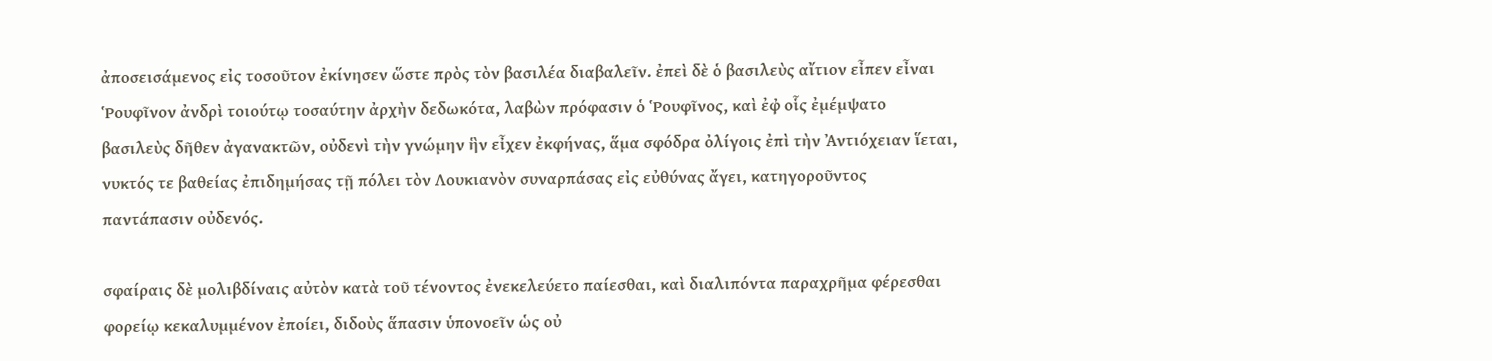ἀποσεισάμενος εἰς τοσοῦτον ἐκίνησεν ὥστε πρὸς τὸν βασιλέα διαβαλεῖν. ἐπεὶ δὲ ὁ βασιλεὺς αἴτιον εἶπεν εἶναι Ῥουφῖνον ἀνδρὶ τοιούτῳ τοσαύτην ἀρχὴν δεδωκότα, λαβὼν πρόφασιν ὁ Ῥουφῖνος, καὶ ἐφ̓ οἷς ἐμέμψατο βασιλεὺς δῆθεν ἀγανακτῶν, οὐδενὶ τὴν γνώμην ἣν εἶχεν ἐκφήνας, ἅμα σφόδρα ὀλίγοις ἐπὶ τὴν Ἀντιόχειαν ἵεται, νυκτός τε βαθείας ἐπιδημήσας τῇ πόλει τὸν Λουκιανὸν συναρπάσας εἰς εὐθύνας ἄγει, κατηγοροῦντος παντάπασιν οὐδενός.

σφαίραις δὲ μολιβδίναις αὐτὸν κατὰ τοῦ τένοντος ἐνεκελεύετο παίεσθαι, καὶ διαλιπόντα παραχρῆμα φέρεσθαι φορείῳ κεκαλυμμένον ἐποίει, διδοὺς ἅπασιν ὑπονοεῖν ὡς οὐ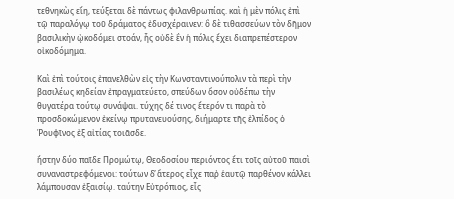τεθνηκὼς εἴη, τεύξεται δὲ πάντως φιλανθρωπίας. καὶ ἡ μὲν πόλις ἐπὶ τῷ παραλόγῳ τοῦ δράματος ἐδυσχέραινεν: ὃ δὲ τιθασσεύων τὸν δῆμον βασιλικὴν ᾠκοδόμει στοάν, ἧς οὐδὲ ἓν ἡ πόλις ἔχει διαπρεπέστερον οἰκοδόμημα.

Καὶ ἐπὶ τούτοις ἐπανελθὼν εἰς τὴν Κωνσταντινούπολιν τὰ περὶ τὴν βασιλέως κηδείαν ἐπραγματεύετο, σπεύδων ὅσον οὐδέπω τὴν θυγατέρα τούτῳ συνάψαι. τύχης δέ τινος ἕτερόν τι παρὰ τὸ προσδοκώμενον ἐκείνῳ πρυτανευούσης, διήμαρτε τῆς ἐλπίδος ὁ Ῥουφῖνος ἐξ αἰτίας τοιᾶσδε.

ἤστην δύο παῖδε Προμώτῳ, Θεοδοσίου περιόντος ἔτι τοῖς αὐτοῦ παισὶ συναναστρεφόμενοι: τούτων δ̓ ἅτερος εἶχε παῤ ἑαυτῷ παρθένον κάλλει λάμπουσαν ἐξαισίῳ. ταύτην Εὐτρόπιος, εἷς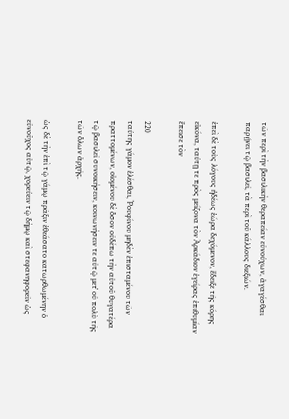τῶν περὶ τὴν βασιλικὴν θεραπείαν εὐνούχων, ἀγαγέσθαι παρῄνει τῷ βασιλεῖ, τὰ περὶ τοῦ κάλλους διεξιών.

ἐπεὶ δὲ τοὺς λόγους ἡδέως ἑώρα δεχόμενον, ἔδειξε τῆς κόρης εἰκόνα, ταύτῃ τε πρὸς μείζονα τὸν Ἀρκάδιον ἐγείρας ἐπιθυμίαν ἔπεισε τὸν

220
ταύτης γάμον ἑλέσθαι, Ῥουφίνου μηδὲν ἐπισταμένου τῶν πραττομένων, οἰομένου δὲ ὅσον οὐδέπω τὴν αὑτοῦ θυγατέρα τῷ βασιλεῖ συνοικήσειν, κοινωνήσειν τε αὐτῷ μετ̓ οὐ πολὺ τῆς τῶν ὅλων ἀρχῆς.

ὡς δὲ τὴν ἐπὶ τῷ γάμῳ πρᾶξιν ἐθεάσατο κατωρθωμένην ὁ εὐνοῦχος αὑτῷ, χορεύειν τῷ δήμῳ καὶ στεφανηφορεῖν ὡς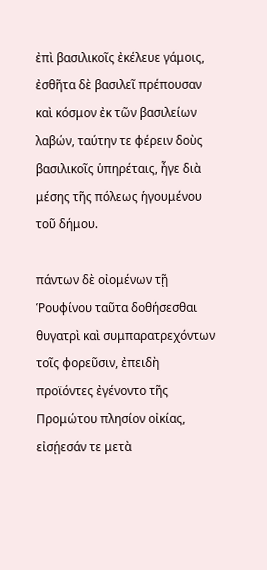ἐπὶ βασιλικοῖς ἐκέλευε γάμοις, ἐσθῆτα δὲ βασιλεῖ πρέπουσαν καὶ κόσμον ἐκ τῶν βασιλείων λαβών, ταύτην τε φέρειν δοὺς βασιλικοῖς ὑπηρέταις, ἦγε διὰ μέσης τῆς πόλεως ἡγουμένου τοῦ δήμου.

πάντων δὲ οἰομένων τῇ Ῥουφίνου ταῦτα δοθήσεσθαι θυγατρὶ καὶ συμπαρατρεχόντων τοῖς φορεῦσιν, ἐπειδὴ προϊόντες ἐγένοντο τῆς Προμώτου πλησίον οἰκίας, εἰσῄεσάν τε μετὰ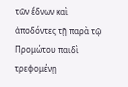τῶν ἔδνων καὶ ἀποδόντες τῇ παρὰ τῷ Προμώτου παιδὶ τρεφομένῃ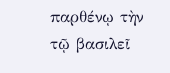παρθένῳ τὴν τῷ βασιλεῖ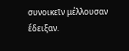συνοικεῖν μέλλουσαν ἔδειξαν.